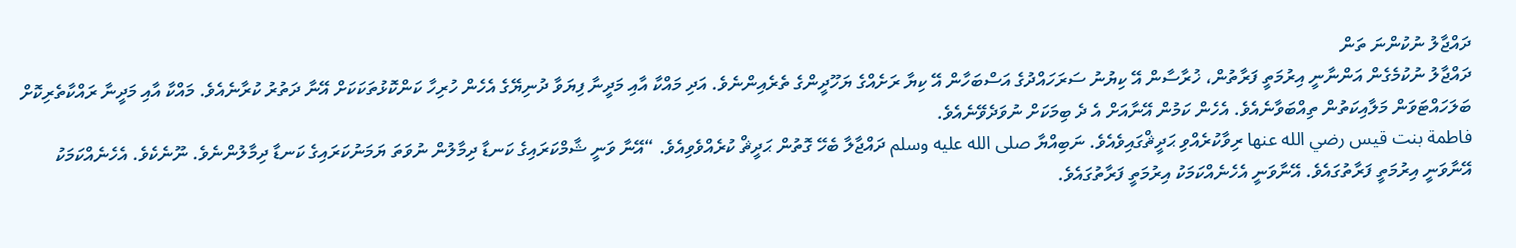ދައްޖާލު ނުކުންނަ ތަން
ދައްޖާލު ނުކުމެގެން އަންނާނީ އިރުމަތީ ފަރާތުން، ޚުރާސާން އޭ ކިޔުނު ސަރަހައްދުގެ އަސްބަހާން އޭ ކިޔާ ރަށެއްގެ ޔަހޫދީންގެ ތެރެއިންނެވެ. އަދި މައްކާ އާއި މަދީނާ ފިޔަވާ ދުނިޔޭގެ އެހެން ހުރިހާ ކަންކޮޅުތަކަކަށް އޭނާ ދަތުރު ކުރާނެއެވެ. މައްކާ އާއި މަދީނާ ރައްކާތެރިކޮށް ބަލަހައްޓަވަން މަލާއިކަތުން ތިއްބަވާނެއެވެ. އެހެން ކަމުން އޭނާއަށް އެ ދެ ބިމަކަށް ނުވަދެވޭނެއެވެ.
فاطمة بنت قيس رضي الله عنها ރިވާކުރެއްވި ޙަދީޘްގައިވެއެވެ. ނަބިއްޔާ صلى الله عليه وسلم ދައްޖާލާ ބެހޭ ގޮތުން ޙަދީޘް ކުރެއްވެވިއެވެ. “އޭނާ ވަނީ ޝާމްކަރައިގެ ކަނޑާ ދިމާލުން ނުވަތަ ޔަމަނުކަރައިގެ ކަނޑާ ދިމާލުންނެވެ. ނޫނެކެވެ. އެހެނެއްކަމަކު އޭނާވަނީ އިރުމަތީ ފަރާތުގައެވެ. އޭނާވަނީ އެހެނެއްކަމަކު އިރުމަތީ ފަރާތުގައެވެ.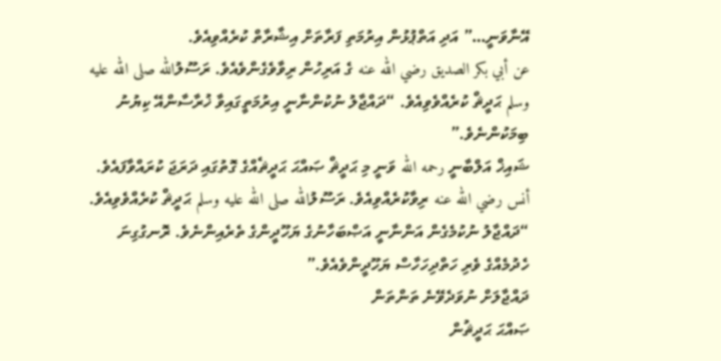އޭނާވަނީ…” އަދި އަތްޕުޅުން އިރުމަތި ފަރާތަށް އިޝާރާތް ކުރެއްވިއެވެ.
عن أبي بكر الصديق رضي الله عنه ގެ އަރިހުން ރިވާވެގެންވެއެވެ. ރަސޫލުالله صلى الله عليه وسلم ޙަދީޘް ކުރެއްވެވިއެވެ. “ދައްޖާލު ނުކުންނާނީ އިރުމަތީގައިވާ ޚުރާސާންއޭ ކިޔުނު ބިމަކުންނެވެ.”
ޝައިޚް އަލްބާނީ رحمه الله ވަނީ މި ޙަދީޘް ޞައްޙަ ޙަދީޘެއްގެ ގޮތުގައި ދަރަޖަ ކުރައްވާފައެވެ.
أنس رضي الله عنه ރިވާކުރެއްވިއެވެ. ރަސޫލުالله صلى الله عليه وسلم ޙަދީޘް ކުރެއްވެވިއެވެ. “ދައްޖާލު ނުކުމެގެން އަންނާނީ އަޞްބަހާނުގެ ޔަހޫދީންގެ ތެރެއިންނެވެ. ރޮނގުގިނަ ހެދުމެއްގެ ވެރި ހަތްދިހަހާސް ޔަހޫދީންވެއެވެ.”
ދައްޖާލަށް ނުވަދެވޭނެ ތަންތަން
ޞައްޙަ ޙަދީޘުން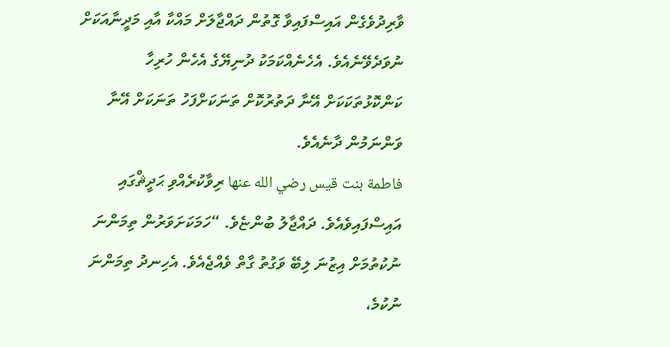ވާރިދުވެގެން އައިސްފައިވާ ގޮތުން ދައްޖާލަށް މައްކާ އާއި މަދީނާއަކަށް ނުވަދެވޭނެއެވެ. އެހެނެއްކަމަކު ދުނިޔޭގެ އެހެން ހުރިހާ ކަންކޮޅުތަކަކަށް އޭނާ ދަތުރުކޮށް ތަނަކަށްފަހު ތަނަކަށް އޭނާ ވަންނަމުން ދާނެއެވެ.
فاطمة بنت قيس رضي الله عنها ރިވާކުރެއްވި ޙަދީޘްގައި އައިސްފައިވެއެވެ. ދައްޖާލު ބުންޏެވެ. “ހަމަކަށަވަރުން ތިމަންނަ ނުކުތުމަށް އިޒުނަ ލިބޭ ވަގުތު ގާތް ވެއްޖެއެވެ. އެހިނދު ތިމަންނަ ނުކުމެ،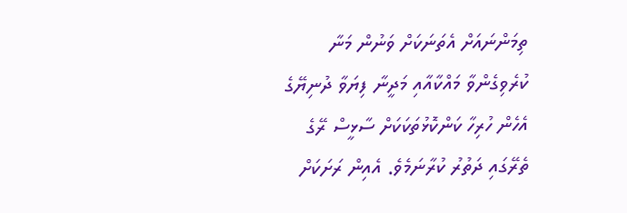ތިމަންނައަށް އެތަނަކަށް ވަނުން މަނާ ކުރެވިގެންވާ މައްކާއާއި މަދީނާ ފިޔަވާ ދުނިޔޭގެ އެހެން ހުރިހާ ކަންކޮޅުތަކަކަށް ސާޅީސް ރޭގެ ތެރޭގައި ދަތުރު ކުރާނަމެވެ. އެއިން ރަށަކަށް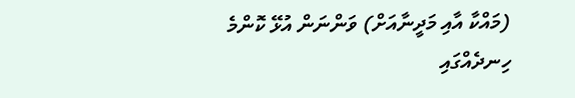(މައްކާ އާއި މަދީނާއަށް) ވަންނަން އުޅޭ ކޮންމެ ހިނދެއްގައި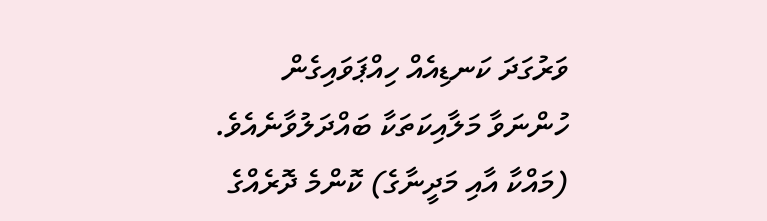ވަރުގަދަ ކަނޑިއެއް ހިއްޕަވައިގެން ހުންނަވާ މަލާއިކަތަކާ ބައްދަލުވާނެއެވެ. (މައްކާ އާއި މަދީނާގެ) ކޮންމެ ދޮރެއްގެ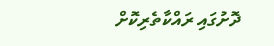ދޮށުގައި ރައްކާތެރިކޮށް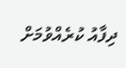ދިފާއު ކުރެއްވުމަށް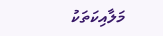މަލާއިކަތަކު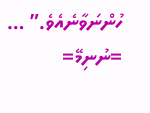ހުންނަވާނެއެވެ.” …
=ނުނިމޭ=